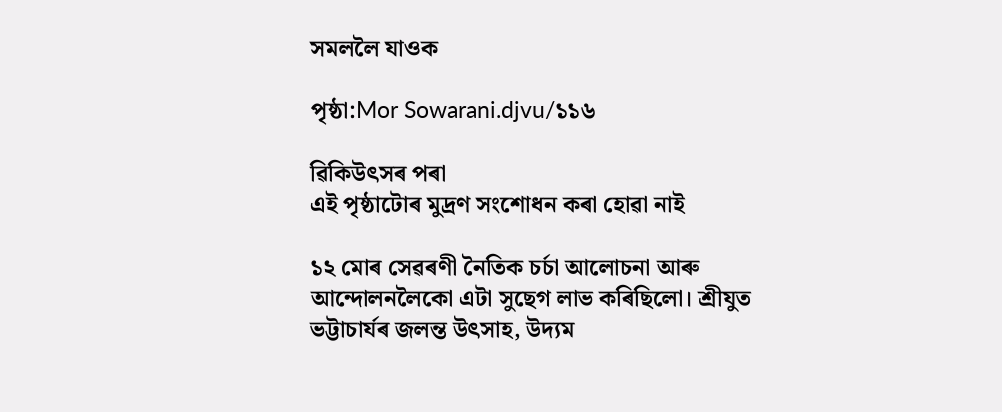সমললৈ যাওক

পৃষ্ঠা:Mor Sowarani.djvu/১১৬

ৱিকিউৎসৰ পৰা
এই পৃষ্ঠাটোৰ মুদ্ৰণ সংশোধন কৰা হোৱা নাই

১২ মোৰ সেৱৰণী নৈতিক চৰ্চা আলোচনা আৰু আন্দোলনলৈকো এটা সুছেগ লাভ কৰিছিলো। শ্ৰীযুত ভট্টাচাৰ্যৰ জলন্ত উৎসাহ, উদ্যম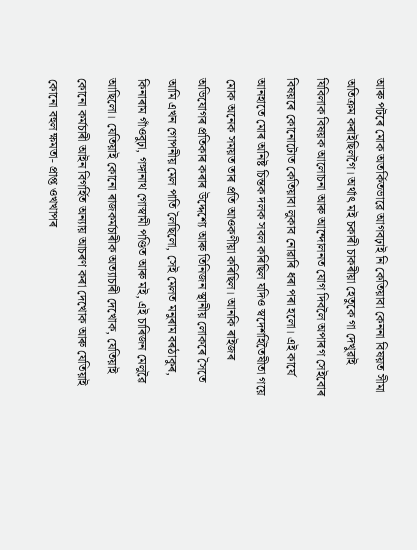আৰু পটৰে মোক অতৰ্কিতভাৱে আগবঢ়াই নি কেতিয়াবা কেননা বিষয়ত সীমা অতিক্ৰম কৰাইছিলগৈ। অৰ্থাৎ মই চকাৰী চাকৰীয়া হেতুকে গা দেখুৱাই যিবিলাক বিষয়ক আলোচনা আৰু আন্দোলনত যোগ দিবলৈ অপাৰগ সেইবোৰ বিষয়ৰে কোনোটোত কেতিয়াবা লুকাব নোৱাৰি ধৰা পৰা হলো। এই কাৰ্যে আনহাতে মোৰ অনিষ্ট চিন্তক দলক সবল কৰিছিল যদিও স্বদেশহিতৈষীতা গয়ে মোক অনেক সময়ত তাৰ প্ৰতি আওকণীয়া কৰিছিল। আনকি ৰাইজৰ অভিযোগৰ প্ৰতিকাৰ কৰাৰ উদ্দেশ্যে আৰু তিনিজন স্থানীয় লোকৰে সৈতে আমি এখন গোপনীয় মেল পাতি লৈছিলো, সেই মেলত মনুৰাম বৰঠাকুৰ, কিনাৰাম গাঁওবুঢ়া, গঙ্গানাথ গোস্বামী পণ্ডিত আৰু মই, এই চাৰিজন মেলুৱৈ আছিলো। যেতিয়াই কোনো ৰাজকৰ্মচাৰীক অত্যাচাৰী দেখোক, যেতিয়াই কোনো কৰ্মচাৰী আইন বিগৰ্হিত অন্যায় আচৰণ কৰা দেখোক আৰু যেতিয়াই কোনো বহুল ক্ষমতা- প্ৰাপ্ত ওখখাপৰ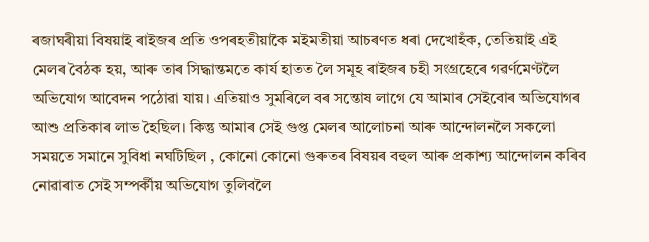ৰজাঘৰীয়া বিষয়াই ৰাইজৰ প্ৰতি ওপৰহতীয়াকৈ মইমতীয়া আচৰণত ধৰা দেখোহঁক, তেতিয়াই এই মেলৰ বৈঠক হয়, আৰু তাৰ সিদ্ধান্তমতে কাৰ্য হাতত লৈ সমূহ ৰাইজৰ চহী সংগ্ৰহেৰে গৱৰ্ণমেণ্টলৈ অভিযোগ আবেদন পঠোৱা যায়। এতিয়াও সুমৰিলে বৰ সন্তোষ লাগে যে আমাৰ সেইবোৰ অভিযোগৰ আশু প্ৰতিকাৰ লাভ হৈছিল। কিন্তু আমাৰ সেই গুপ্ত মেলৰ আলোচনা আৰু আন্দোলনলৈ সকলো সময়তে সমানে সুবিধা নঘটিছিল , কোনো কোনো গুৰুতৰ বিষয়ৰ বহুল আৰু প্ৰকাশ্য আন্দোলন কৰিব নোৱাৰাত সেই সম্পৰ্কীয় অভিযোগ তুলিবলৈ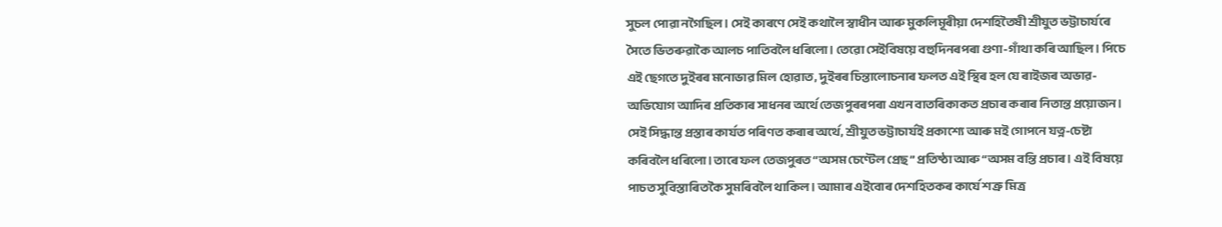সুচল পোৱা নগৈছিল। সেই কাৰণে সেই কথালৈ স্বাধীন আৰু মুকলিমূৰীয়া দেশহিতৈষী শ্ৰীযুত ভট্টাচাৰ্যৰে সৈতে ভিতৰুৱাকৈ আলচ পাতিবলৈ ধৰিলো। তেৱো সেইবিষয়ে বহুদিনৰপৰা গুণা-গাঁথা কৰি আছিল। পিচে এই ছেগতে দুইৰৰ মনোভাৱ মিল হোৱাত, দুইৰৰ চিন্তালোচনাৰ ফলত এই স্থিৰ হল যে ৰাইজৰ অভাৱ- অভিযোগ আদিৰ প্ৰতিকাৰ সাধনৰ অৰ্থে তেজপুৰৰপৰা এখন বাতৰিকাকত প্ৰচাৰ কৰাৰ নিতান্ত প্ৰয়োজন। সেই সিদ্ধান্ত প্ৰস্তাৰ কাৰ্যত পৰিণত কৰাৰ অৰ্থে, শ্ৰীযুত ভট্টাচাৰ্যই প্ৰকাশ্যে আৰু মই গোপনে যত্ন-চেষ্টা কৰিবলৈ ধৰিলো। তাৰে ফল তেজপুৰত “অসম চেণ্টেল প্ৰেছ” প্ৰতিষ্ঠা আৰু “অসম বন্তি প্ৰচাৰ। এই বিষয়ে পাচত সুবিস্তাৰিতকৈ সুমৰিবলৈ থাকিল। আমাৰ এইবোৰ দেশহিতকৰ কাৰ্যে শত্ৰু মিত্ৰ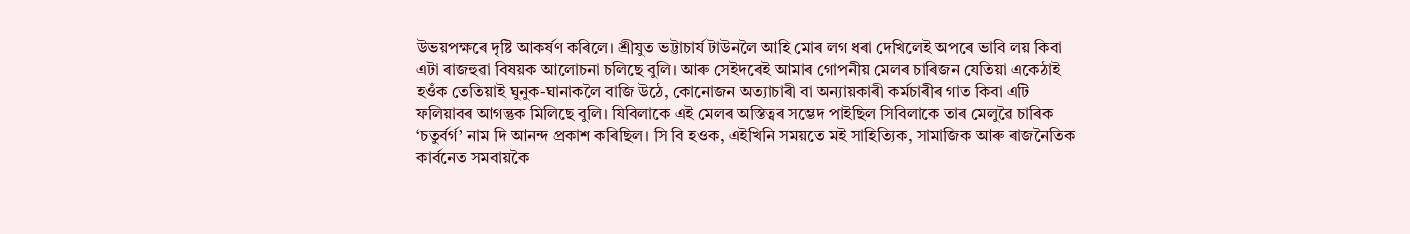উভয়পক্ষৰে দৃষ্টি আকৰ্ষণ কৰিলে। শ্ৰীযুত ভট্টাচাৰ্য টাউনলৈ আহি মোৰ লগ ধৰা দেখিলেই অপৰে ভাবি লয় কিবা এটা ৰাজহুৱা বিষয়ক আলোচনা চলিছে বুলি। আৰু সেইদৰেই আমাৰ গোপনীয় মেলৰ চাৰিজন যেতিয়া একেঠাই হওঁক তেতিয়াই ঘুনুক-ঘানাকলৈ বাজি উঠে, কোনোজন অত্যাচাৰী বা অন্যায়কাৰী কৰ্মচাৰীৰ গাত কিবা এটি ফলিয়াবৰ আগন্তুক মিলিছে বুলি। যিবিলাকে এই মেলৰ অস্তিত্বৰ সম্ভেদ পাইছিল সিবিলাকে তাৰ মেলুৱৈ চাৰিক ‘চতুৰ্বৰ্গ’ নাম দি আনন্দ প্ৰকাশ কৰিছিল। সি বি হওক, এইখিনি সময়তে মই সাহিত্যিক, সামাজিক আৰু ৰাজনৈতিক কাৰ্বনেত সমবায়কৈ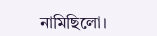নামিছিলো।